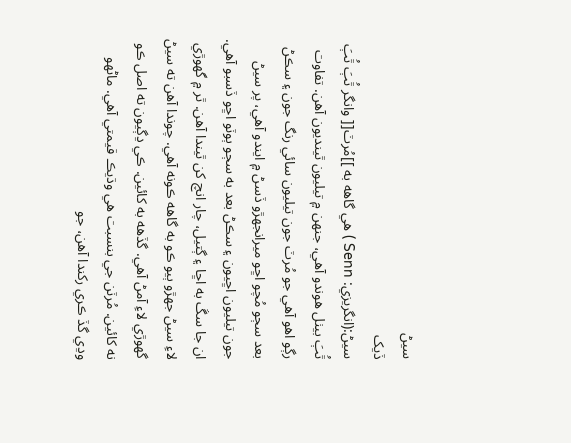سيڻ
ڏيک
سيڻ:(انگريزي: Senn ) هي گاهه به ]]مُرٽ[[ وانگر ٿُٻَ ٿُٻَ ٿُٻَ بيٺل هوندو آهي، جنهن ۾ تيليون ٿينديون آهن. تفاوت رڳو اهو آهي جو مُرٽ جون تيليون سائي رنگ جون ۽ سڪڻ بعد سڄو مُچو اڇو ميرانجهڙو ڏسڻ ۾ ايندو آهي، پر سيڻ جون تيليون اڇيون ۽ سڪڻ بعد به سڄو ٻوٽو اڇو ڏسبو آهي. ان جا سڱ به اڇا ۽ ڳتيل، چار انچ کن ٿيندا آهن. ٿر ۾ گهوڙي لاءِ سيڻ جهڙو ٻيو ڪو به گاهه ڪونه آهي. چوندا آهن ته سيڻ گهوڙي لاءِ آمڻ آهي. گڏهه به کائين. ڪي ڍڳيون ته اصل ڪو نه کائين. مُرٽن جي بنسبت هي وڌيڪ قيمتي آهي. ماڻهو وڍي گڏ ڪري رکندا آهن، جو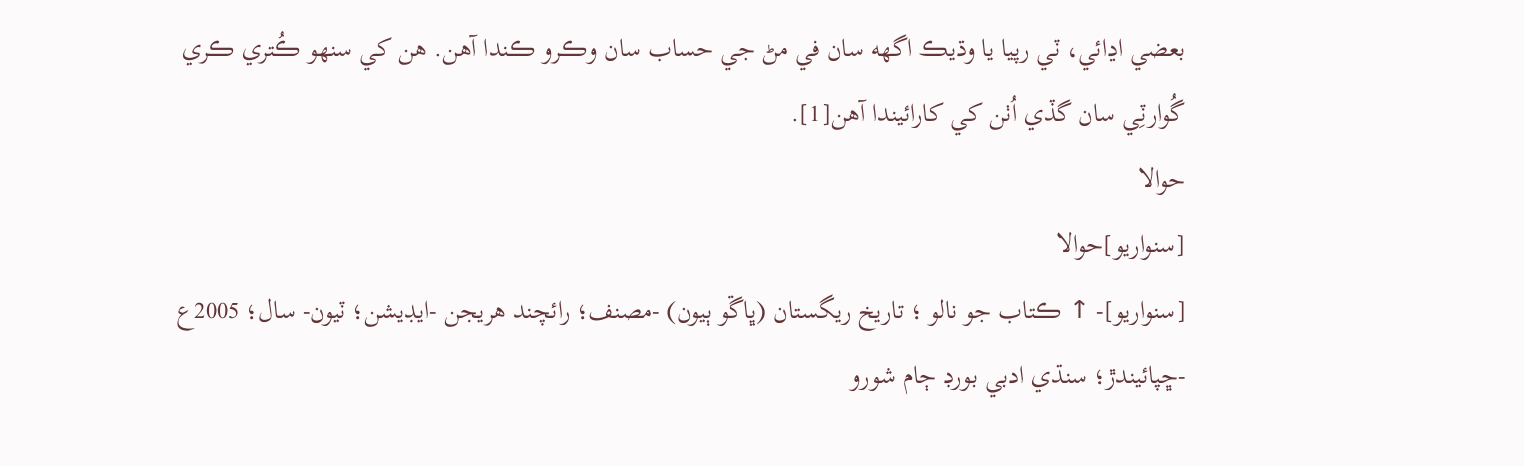بعضي اڍائي، ٽي رپيا يا وڌيڪ اگهه سان في مڻ جي حساب سان وڪرو ڪندا آهن. هن کي سنهو ڪُتري ڪري گُوارٽِي سان گڏي اُٺن کي کارائيندا آهن[1].
حوالا
[سنواريو]حوالا
[سنواريو]- ↑ ڪتاب جو نالو ؛ تاريخ ريگستان (ڀاڱو ٻيون) -مصنف؛ رائچند هريجن -ايڊيشن؛ ٽيون- سال؛ 2005ع -ڇپائيندڙ؛ سنڌي ادبي بورڊ ڄام شورو